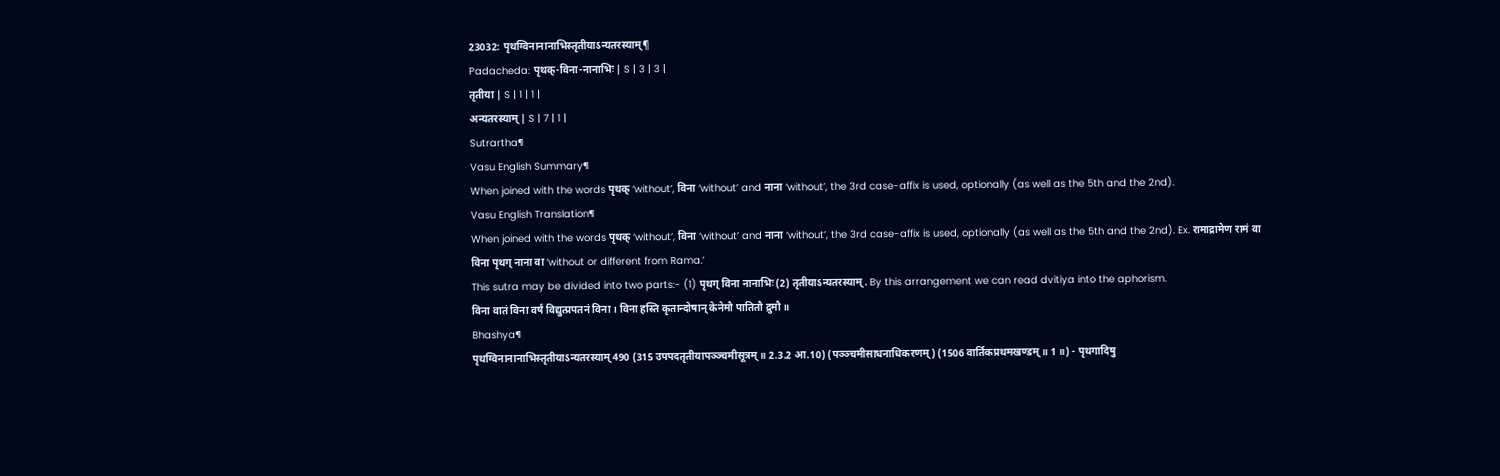23032: पृथग्विनानानाभिस्तृतीयाऽन्यतरस्याम्¶
Padacheda: पृथक्-विना-नानाभिः | S | 3 | 3 |
तृतीया | S | 1 | 1 |
अन्यतरस्याम् | S | 7 | 1 |
Sutrartha¶
Vasu English Summary¶
When joined with the words पृथक् ‘without’, विना ‘without’ and नाना ‘without’, the 3rd case-affix is used, optionally (as well as the 5th and the 2nd).
Vasu English Translation¶
When joined with the words पृथक् ‘without’, विना ‘without’ and नाना ‘without’, the 3rd case-affix is used, optionally (as well as the 5th and the 2nd). Ex. रामाद्रामेण रामं वा विना पृथग् नाना वा ‘without or different from Rama.’
This sutra may be divided into two parts:- (1) पृथग् विना नानाभिः (2) तृतीयाऽन्यतरस्याम्. By this arrangement we can read dvitiya into the aphorism.
विना वातं विना वर्षं विद्युत्प्रपतनं विना । विना हस्ति कृतान्दोषान् केनेमौ पातितौ द्रुमौ ॥
Bhashya¶
पृथग्विनानानाभिस्तृतीयाऽन्यतरस्याम् 490 (315 उपपदतृतीयापञ्ञ्चमीसूत्रम् ॥ 2.3.2 आ.10) (पञ्ञ्चमीसाधनाधिकरणम्) (1506 वार्तिकप्रथमखण्डम् ॥ 1 ॥) - पृथगादिषु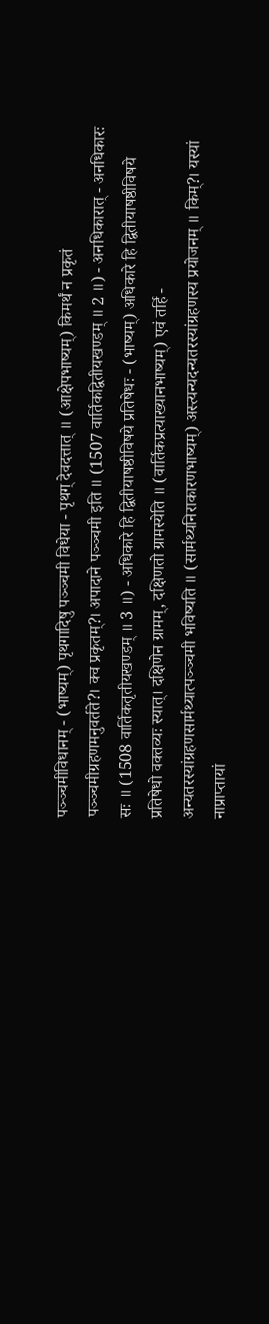पञ्ञ्चमीविधानम् - (भाष्यम्) पृथगादिषु पञ्ञ्चमी विधेया - पृथग् देवदत्तात् ॥ (आक्षेपभाष्यम्) किमर्थं न प्रकृतं पञ्ञ्चमीग्रहणमनुवर्तते?। क्व प्रकृतम्?। अपादाने पञ्ञ्चमी इति ॥ (1507 वार्तिकद्वितीयखण्डम् ॥ 2 ॥) - अनधिकारात् - अनधिकारः सः ॥ (1508 वार्तिकतृतीयखण्डम् ॥ 3 ॥) - अधिकारे हि द्वितीयाषष्ठीविषये प्रतिषेधः - (भाष्यम्) अधिकारे हि द्वितीयाषष्ठीविषये प्रतिषेधो वक्तव्यः स्यात्। दक्षिणेन ग्रामम्, दक्षिणतो ग्रामस्येति ॥ (वार्तिकप्रत्याख्यानभाष्यम्) एवं तर्हि - अन्यतरस्यांग्रहणसार्मथ्यात्पञ्ञ्चमी भविष्यति ॥ (सार्मथ्यनिराकारणभाष्यम्) अस्त्यन्यदन्यतरस्यांग्रहणस्य प्रयोजनम् ॥ किम्?। यस्यां नाप्राप्तायां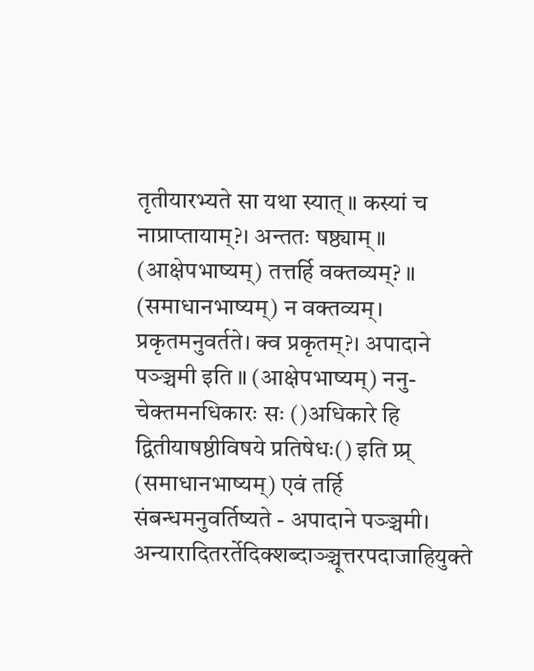तृतीयारभ्यते सा यथा स्यात् ॥ कस्यां च नाप्राप्तायाम्?। अन्ततः षष्ठ्याम् ॥ (आक्षेपभाष्यम्) तत्तर्हि वक्तव्यम्? ॥ (समाधानभाष्यम्) न वक्तव्यम्। प्रकृतमनुवर्तते। क्व प्रकृतम्?। अपादाने पञ्ञ्चमी इति ॥ (आक्षेपभाष्यम्) ननु-चेक्तमनधिकारः सः ()अधिकारे हि द्वितीयाषष्ठीविषये प्रतिषेधः() इति प्र्प्र् (समाधानभाष्यम्) एवं तर्हि संबन्धमनुवर्तिष्यते - अपादाने पञ्ञ्चमी। अन्यारादितरर्तेदिक्शब्दाञ्ञ्चूत्तरपदाजाहियुक्ते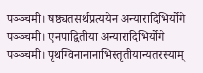पञ्ञ्चमी। षष्ठ्यतसर्थप्रत्ययेन अन्यारादिभिर्योगे पञ्ञ्चमी। एनपाद्वितीया अन्यारादिभिर्योगे पञ्ञ्चमी। पृथग्विनानानाभिस्तृतीयान्यतरस्याम्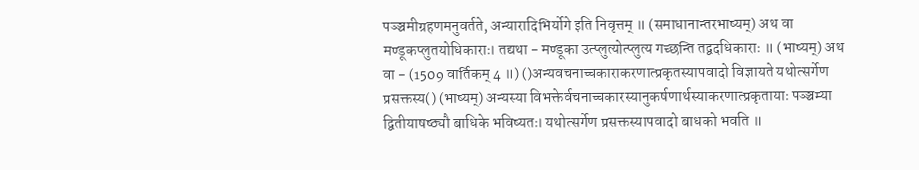पञ्ञ्चमीग्रहणमनुवर्तते, अन्यारादिभिर्योगे इति निवृत्तम् ॥ (समाधानान्तरभाष्यम्) अथ वा मण्डूकप्लुतयोधिकाराः। तद्यथा - मण्डूका उत्प्लुत्योत्प्लुत्य गच्छन्ति तद्वदधिकाराः ॥ (भाष्यम्) अथ वा - (1509 वार्तिकम् 4 ॥) ()अन्यवचनाच्चकाराकरणात्प्रकृतस्यापवादो विज्ञायते यथोत्सर्गेण प्रसक्तस्य() (भाष्यम्) अन्यस्या विभक्तेर्वचनाच्चकारस्यानुकर्षणार्थस्याकरणात्प्रकृतायाः पञ्ञ्चम्या द्वितीयाषष्ठ्यौ बाधिके भविष्यतः। यथोत्सर्गेण प्रसक्तस्यापवादो बाधको भवति ॥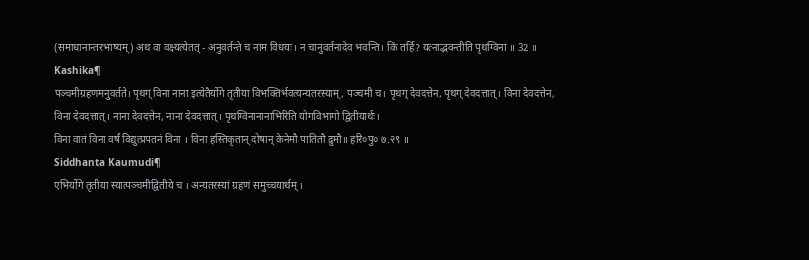(समाधानान्तरभाष्यम्) अथ वा वक्ष्यत्येतत् - अनुवर्तन्ते च नाम विधयः। न चानुवर्तनादेव भवन्ति। किं तर्हि? यत्नाद्भवन्तीति पृथग्विना ॥ 32 ॥
Kashika¶
पञ्चमीग्रहणमनुवर्तते। पृथग् विना नाना इत्येतैर्योगे तृतीया विभक्तिर्भवत्यन्यतरस्याम्, पञ्चमी च। पृथग् देवदत्तेन, पृथग् देवदत्तात्। विना देवदत्तेन, विना देवदत्तात्। नाना देवदत्तेन, नाना देवदत्तात्। पृथग्विनानानाभिरिति योगविभागो द्वितीयार्थः।
विना वातं विना वर्षं विद्युत्प्रपतनं विना । विना हस्तिकृतान् दोषान् केनेमौ पातितौ द्रुमौ॥ हरि०पु० ७.२९ ॥
Siddhanta Kaumudi¶
एभिर्योगे तृतीया स्यात्पञ्चमीद्वितीये च । अन्यतरस्यां ग्रहणं समुच्चयार्थम् ।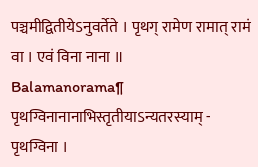पञ्चमीद्वितीयेऽनुवर्तेते । पृथग् रामेण रामात् रामं वा । एवं विना नाना ॥
Balamanorama¶
पृथग्विनानानाभिस्तृतीयाऽन्यतरस्याम् - पृथग्विना ।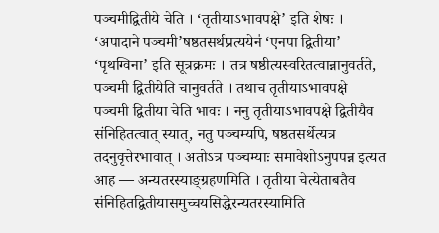पञ्चमीद्वितीये चेति । ‘तृतीयाऽभावपक्षे’ इति शेषः । ‘अपादाने पञ्चमी’षष्ठतसर्थप्रत्ययेन॑ ‘एनपा द्वितीया’ ‘पृथग्विना’ इति सूत्रक्रमः । तत्र षष्ठीत्यस्वरितत्वान्नानुवर्तते, पञ्चमी द्वितीयेति चानुवर्तते । तथाच तृतीयाऽभावपक्षे पञ्चमी द्वितीया चेति भावः । ननु तृतीयाऽभावपक्षे द्वितीयैव संनिहितत्वात् स्यात्, नतु पञ्चम्यपि, षष्ठतसर्थेत्यत्र तदनुवृत्तेरभावात् । अतोऽत्र पञ्चम्याः समावेशोऽनुपपन्न इत्यत आह — अन्यतरस्याङ्ग्रहणमिति । तृतीया चेत्येताबतैव संनिहितद्वितीयासमुच्चयसिद्धेरन्यतरस्यामिति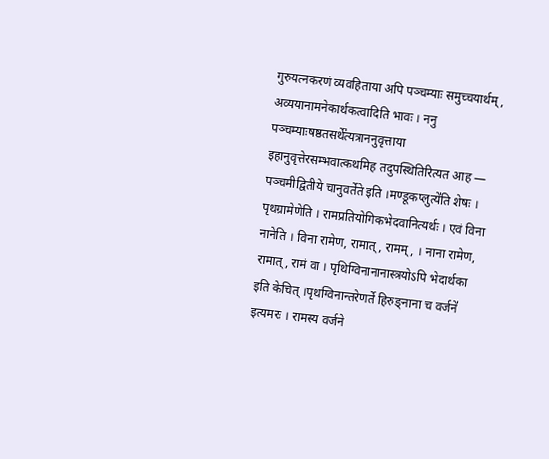गुरुयत्नकरणं व्यवहिताया अपि पञ्चम्याः समुच्चयार्थम्, अव्ययानामनेकार्थकत्वादिति भावः । ननु पञ्चम्याःषष्ठतसर्थे॑त्यत्राननुवृत्ताया इहानुवृत्तेरसम्भवात्कथमिह तदुपस्थितिरित्यत आह — पञ्चमीद्वितीये चानुवर्तेते इति ।मण्डूकप्लुत्ये॑ति शेषः । पृथग्रामेणेति । रामप्रतियोगिकभेदवानित्यर्थः । एवं विना नानेति । विना रामेण, रामात्, रामम्, । नाना रामेण, रामात्, रामं वा । पृथिग्विनानानास्त्रयोऽपि भेदार्थका इति केचित् ।पृथग्विनान्तरेणर्ते हिरुङ्नाना च वर्जने॑ इत्यमरः । रामस्य वर्जने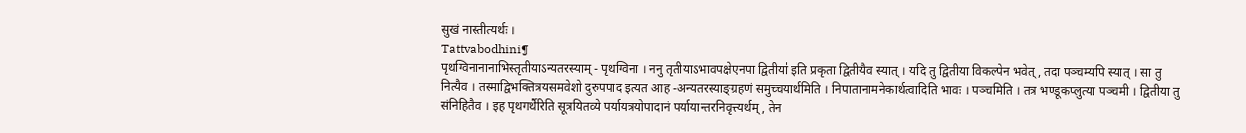सुखं नास्तीत्यर्थः ।
Tattvabodhini¶
पृथग्विनानानाभिस्तृतीयाऽन्यतरस्याम् - पृथग्विना । ननु तृतीयाऽभावपक्षेएनपा द्वितीया॑ इति प्रकृता द्वितीयैव स्यात् । यदि तु द्वितीया विकल्पेन भवेत्, तदा पञ्चम्यपि स्यात् । सा तु नित्यैव । तस्माद्विभक्तित्रयसमवेशो दुरुपपाद इत्यत आह -अन्यतरस्याङ्ग्रहणं समुच्चयार्थमिति । निपातानामनेकार्थत्वादिति भावः । पञ्चमिति । तत्र भण्डूकप्लुत्या पञ्चमी । द्वितीया तु संनिहितैव । इह पृथगर्थैरिति सूत्रयितव्ये पर्यायत्रयोपादानं पर्यायान्तरनिवृत्त्यर्थम्, तेन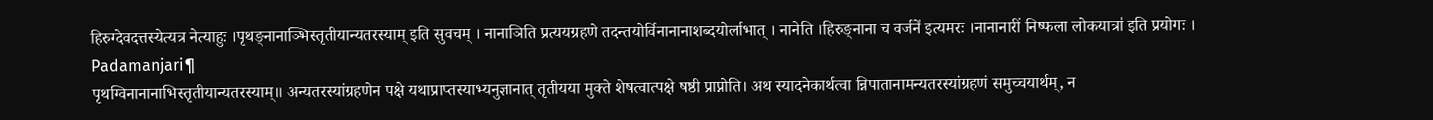हिरुग्देवदत्तस्येत्यत्र नेत्याहुः ।पृथङ्नानाञ्भिस्तृतीयान्यतरस्याम् इति सुवचम् । नानाञिति प्रत्ययग्रहणे तदन्तयोर्विनानानाशब्दयोर्लाभात् । नानेति ।हिरुङ्नाना च वर्जने॑ इत्यमरः ।नानानारीं निष्फला लोकयात्रा॑ इति प्रयोगः ।
Padamanjari¶
पृथग्विनानानाभिस्तृतीयान्यतरस्याम्॥ अन्यतरस्यांग्रहणेन पक्षे यथाप्राप्तस्याभ्यनुज्ञानात् तृतीयया मुक्ते शेषत्वात्पक्षे षष्ठी प्राप्नोति। अथ स्यादनेकार्थत्वा न्निपातानामन्यतरस्यांग्रहणं समुच्चयार्थम्, न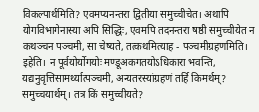विकल्पार्थमिति? एवमप्यनन्तरा द्वितीया समुच्चीचेत। अथापि योगविभागेनास्या अपि सिद्धिः, एवमपि तदनन्तरा षष्ठी समुच्चीयेत न कथञ्चन पञ्चमी, सा चेष्यते, तत्कथमित्याह - पञ्चमीग्रहणमिति। इहेति। न पूर्वयोर्योगयोः मण्डूअकगतयोऽधिकारा भवन्ति, यद्यनुवृत्तिसामर्थ्यात्पञ्चमी, अन्यतरस्यांग्रहणं तर्हि किमर्थम्? समुच्चयार्थम्। तत्र किं समुच्चीयते?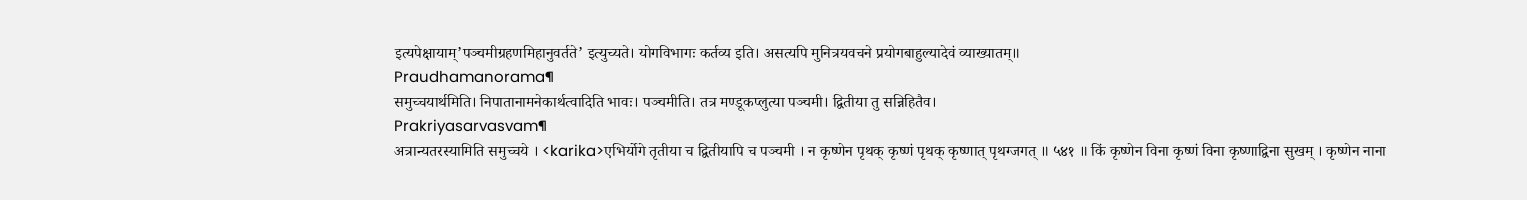इत्यपेक्षायाम्’पञ्चमीग्रहणमिहानुवर्तते’ इत्युच्यते। योगविभागः कर्तव्य इति। असत्यपि मुनित्रयवचने प्रयोगबाहुल्यादेवं व्याख्यातम्॥
Praudhamanorama¶
समुच्चयार्थमिति। निपातानामनेकार्थत्वादिति भावः। पञ्चमीति। तत्र मण्डूकप्लुत्या पञ्चमी। द्वितीया तु सन्निहितैव।
Prakriyasarvasvam¶
अत्रान्यतरस्यामिति समुच्चये । <karika>एभिर्योगे तृतीया च द्वितीयापि च पञ्चमी । न कृष्णेन पृथक् कृष्णं पृथक् कृष्णात् पृथग्जगत् ॥ ५४१ ॥ किं कृष्णेन विना कृष्णं विना कृष्णाद्विना सुखम् । कृष्णेन नाना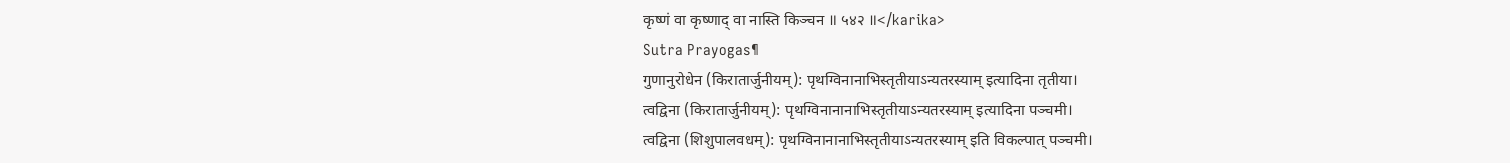कृष्णं वा कृष्णाद् वा नास्ति किञ्चन ॥ ५४२ ॥</karika>
Sutra Prayogas¶
गुणानुरोधेन (किरातार्जुनीयम्): पृथग्विनानाभिस्तृतीयाऽन्यतरस्याम् इत्यादिना तृतीया।
त्वद्विना (किरातार्जुनीयम्): पृथग्विनानानाभिस्तृतीयाऽन्यतरस्याम् इत्यादिना पञ्चमी।
त्वद्विना (शिशुपालवधम्): पृथग्विनानानाभिस्तृतीयाऽन्यतरस्याम् इति विकल्पात् पञ्चमी।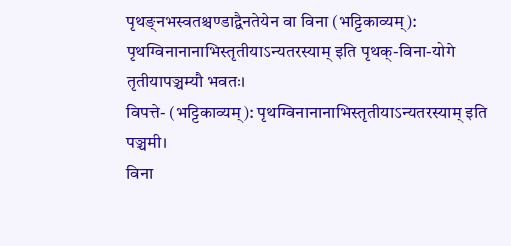पृथङ्नभस्वतश्चण्डाद्वैनतेयेन वा विना (भट्टिकाव्यम्): पृथग्विनानानाभिस्तृतीयाऽन्यतरस्याम् इति पृथक्-विना-योगे तृतीयापञ्चम्यौ भवतः।
विपत्ते- (भट्टिकाव्यम्): पृथग्विनानानाभिस्तृतीयाऽन्यतरस्याम् इति पञ्चमी।
विना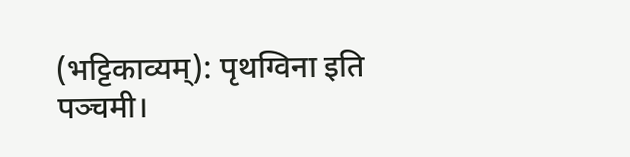(भट्टिकाव्यम्): पृथग्विना इति पञ्चमी।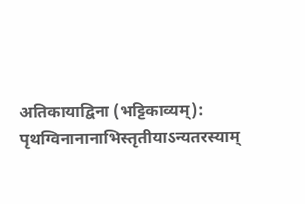अतिकायाद्विना (भट्टिकाव्यम्): पृथग्विनानानाभिस्तृतीयाऽन्यतरस्याम्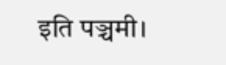इति पञ्चमी।